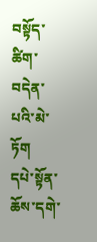བསྟོད་ཚིག་བདེན་པའི་མེ་ཏོག
དཔེ་སྟོན་ཆོས་དགེ་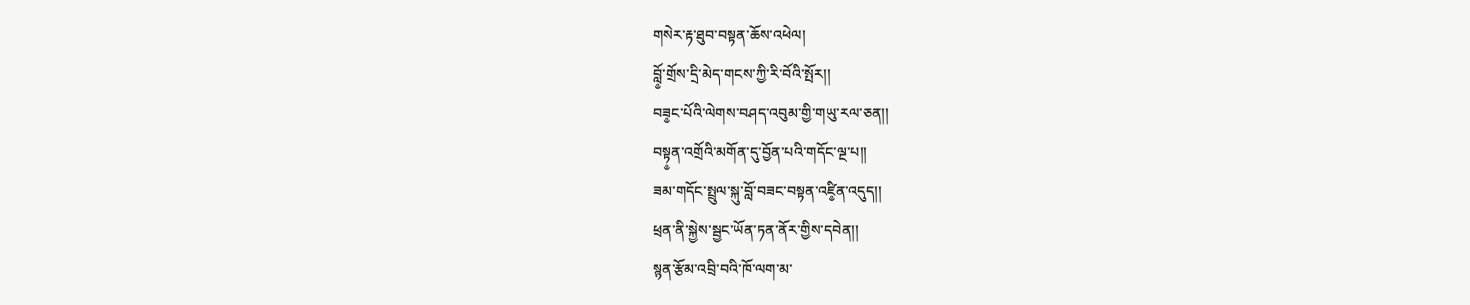གསེར་རྟ་ཐུབ་བསྟན་ཆོས་འཕེལ།
བློ༵་གྲོས་དྲི་མེད་གངས་ཀྱི་རི་བོའི་སྤོར།།
བཟ༵ང་པོའི་ལེགས་བཤད་འབུམ་གྱི་གཡུ་རལ་ཅན།།
བསྟ༵ན་འགྲོའི་མགོན་དུ་བྱོན་པའི་གདོང་ལྔ་པ།།
ཟམ་གདོང་སྤྲུལ་སྐུ་བློ་བཟང་བསྟན་འཛི༵ན་འདུད།།
ཕྲན་ནི་སྐྱེས་སྦྱང་ཡོན་ཏན་ནོར་གྱིས་དབེན།།
སྙན་རྩོམ་འབྲི་བའི་ཁོ་ལག་མ་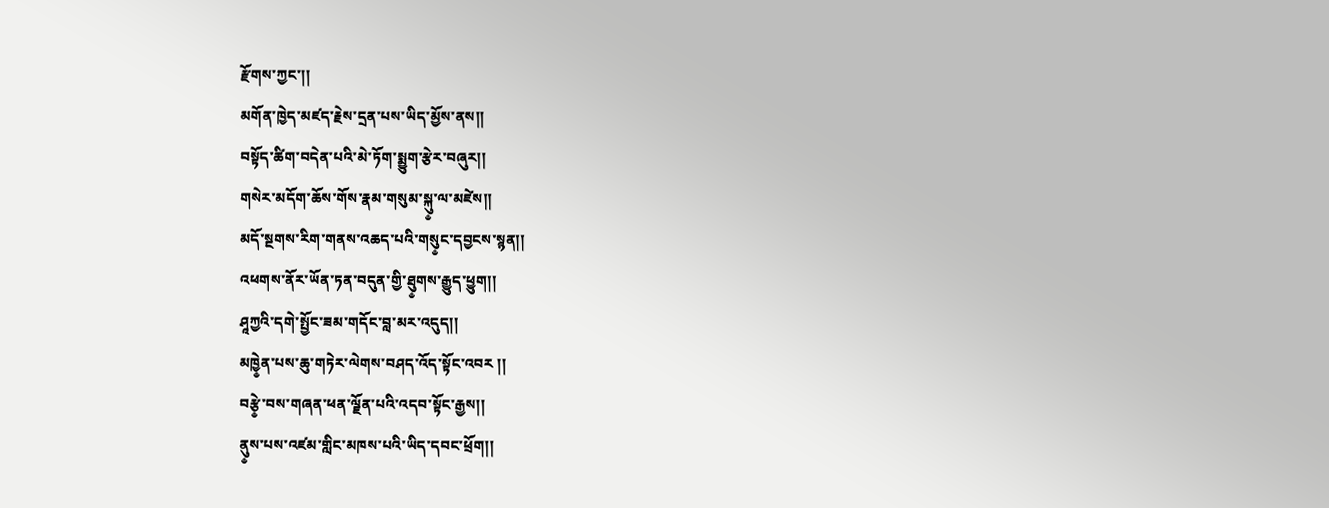རྫོགས་ཀྱང་།།
མགོན་ཁྱེད་མཛད་རྗེས་དྲན་པས་ཡིད་མྱོས་ནས།།
བསྟོད་ཚིག་བདེན་པའི་མེ་ཏོག་སྨྱུག་རྩེར་བཞུར།།
གསེར་མདོག་ཆོས་གོས་རྣམ་གསུམ་སྐུ༵་ལ་མཛེས།།
མདོ་སྔགས་རིག་གནས་འཆད་པའི་གསུ༵ང་དབྱངས་སྙན།།
འཕགས་ནོར་ཡོན་ཏན་བདུན་གྱི་ཐུ༵གས་རྒྱུད་ཕྱུག།།
ཤཱཀྱའི་དགེ་སྤྱོང་ཟམ་གདོང་བླ་མར་འདུད།།
མཁྱེ༵ན་པས་ཆུ་གཏེར་ལེགས་བཤད་འོད་སྟོང་འབར །།
བརྩེ༵་བས་གཞན་ཕན་ལྗོན་པའི་འདབ་སྟོང་རྒྱས།།
ནུ༵ས་པས་འཛམ་གླིང་མཁས་པའི་ཡིད་དབང་ཕྲོག།།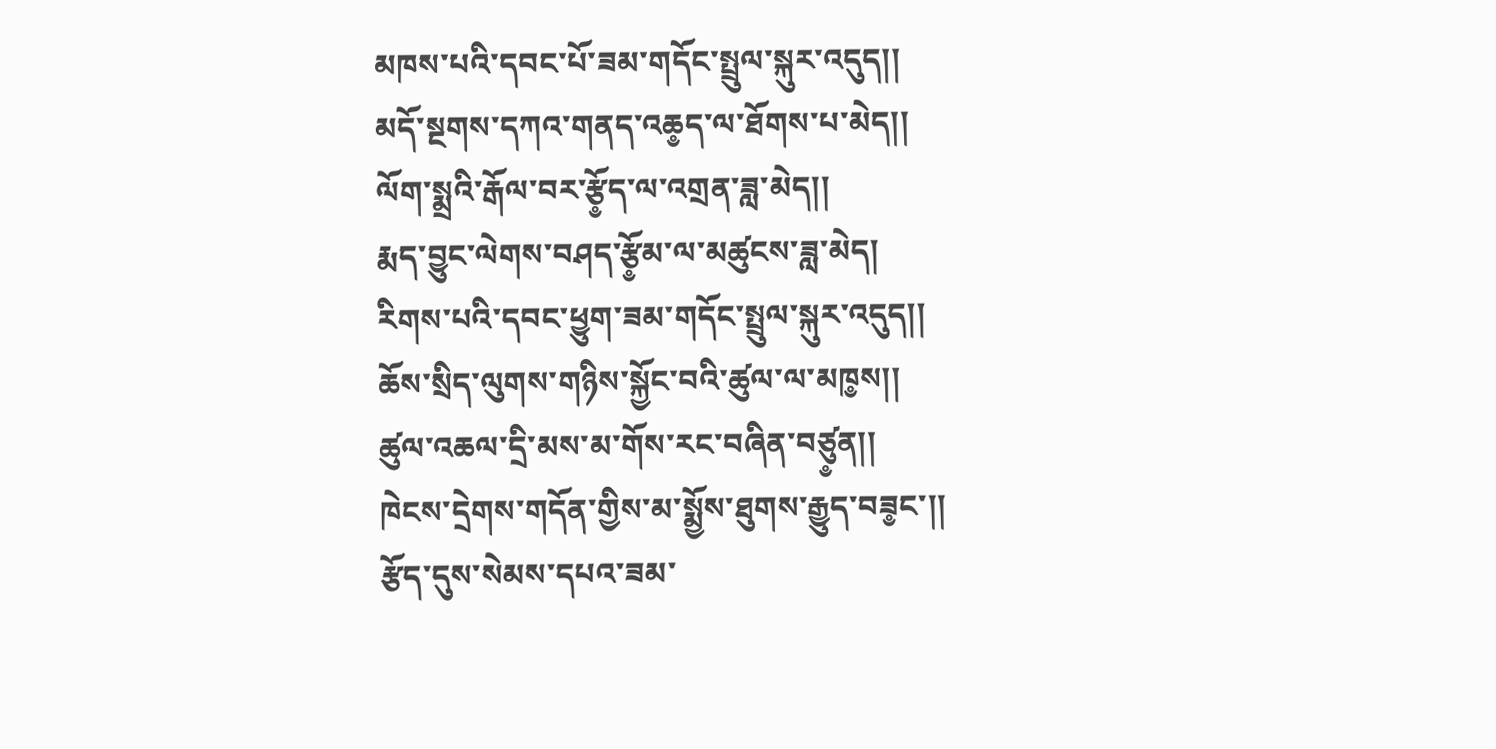མཁས་པའི་དབང་པོ་ཟམ་གདོང་སྤྲུལ་སྐུར་འདུད།།
མདོ་སྔགས་དཀའ་གནད་འཆ༵ད་ལ་ཐོགས་པ་མེད།།
ལོག་སྨྲའི་རྒོལ་བར་རྩོ༵ད་ལ་འགྲན་ཟླ་མེད།།
རྨད་བྱུང་ལེགས་བཤད་རྩོ༵མ་ལ་མཚུངས་ཟླ་མེད།
རིགས་པའི་དབང་ཕྱུག་ཟམ་གདོང་སྤྲུལ་སྐུར་འདུད།།
ཆོས་སྲིད་ལུགས་གཉིས་སྐྱོང་བའི་ཚུལ་ལ་མཁ༵ས།།
ཚུལ་འཆལ་དྲི་མས་མ་གོས་རང་བཞིན་བཙུ༵ན།།
ཁེངས་དྲེགས་གདོན་གྱིས་མ་སྨྱོས་ཐུགས་རྒྱུད་བཟ༵ང་།།
རྩོད་དུས་སེམས་དཔའ་ཟམ་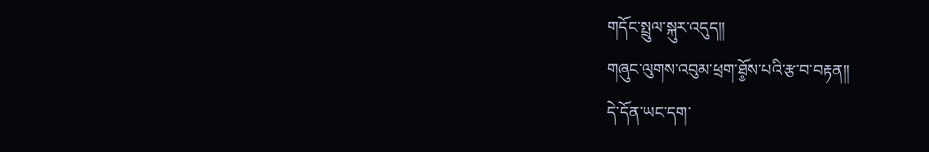གདོང་སྤྲུལ་སྐུར་འདུད།།
གཞུང་ལུགས་འབུམ་ཕྲག་ཐོ༵ས་པའི་རྩ་བ་བརྟན།།
དེ་དོན་ཡང་དག་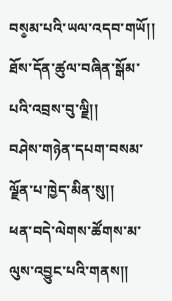བས༵མ་པའི་ཡལ་འདབ་གཡོ།།
ཐོས་དོན་ཚུལ་བཞིན་སྒོམ་པའི་འབྲས་བུ་ལྗི།།
བཤེས་གཉེན་དཔག་བསམ་ལྗོན་པ་ཁྱེད་མིན་སུ།།
ཕན་བདེ་ལེགས་ཚོགས་མ་ལུས་འབྱུང་པའི་གནས།།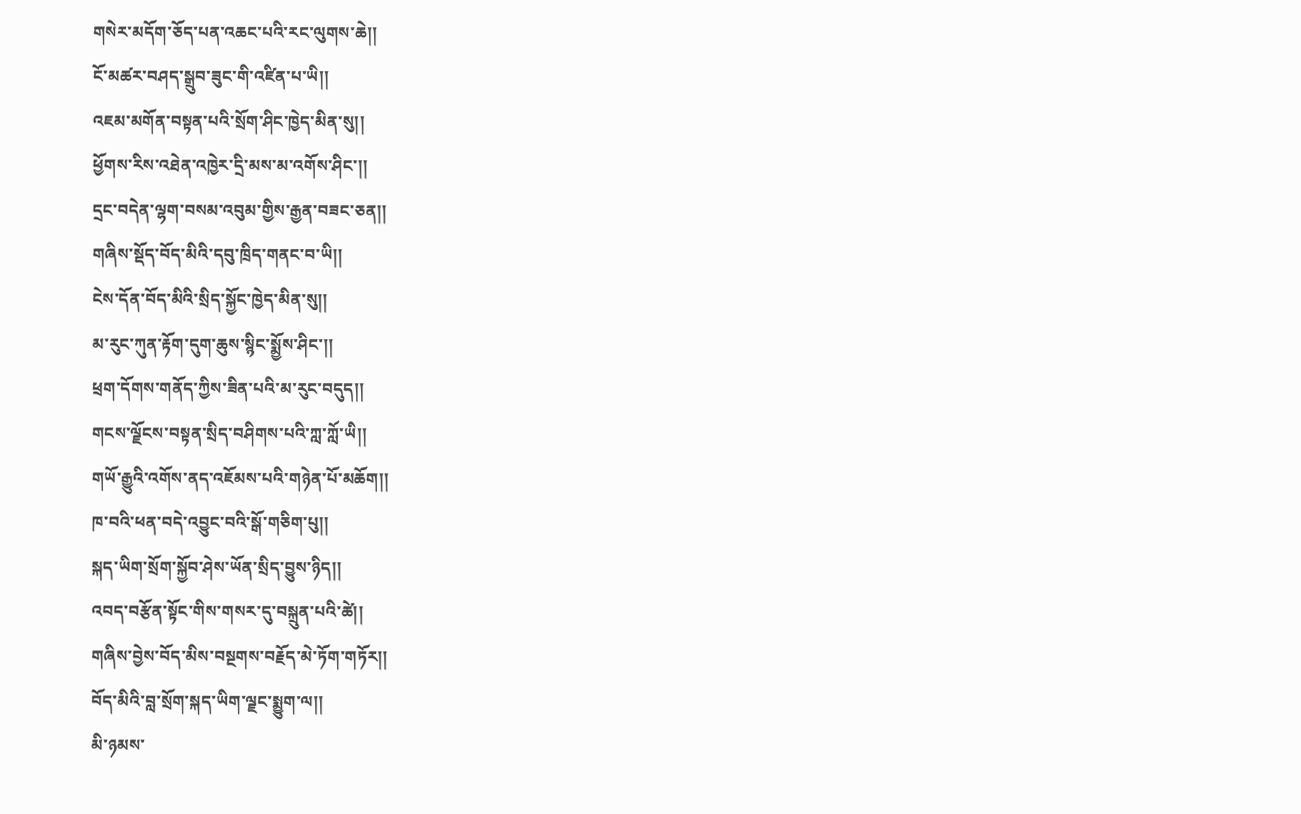གསེར་མདོག་ཅོད་པན་འཆང་པའི་རང་ལུགས་ཆེ།།
ངོ་མཚར་བཤད་སྒྲུབ་ཟུང་གི་འཛིན་པ་ཡི།།
འཇམ་མགོན་བསྟན་པའི་སྲོག་ཤིང་ཁྱེད་མིན་སུ།།
ཕྱོགས་རིས་འཐེན་འཁྱེར་དྲི་མས་མ་འགོས་ཤིང་།།
དྲང་བདེན་ལྷག་བསམ་འབུམ་གྱིས་རྒྱན་བཟང་ཅན།།
གཞིས་སྡོད་བོད་མིའི་དབུ་ཁྲིད་གནང་བ་ཡི།།
ངེས་དོན་བོད་མིའི་སྲིད་སྐྱོང་ཁྱེད་མིན་སུ།།
མ་རུང་ཀུན་རྟོག་དུག་ཆུས་སྙིང་སྨྱོས་ཤིང་།།
ཕྲག་དོགས་གནོད་ཀྱིས་ཟིན་པའི་མ་རུང་བདུད།།
གངས་ལྗོངས་བསྟན་སྲིད་བཤིགས་པའི་ཀླ་ཀློ་ཡི།།
གཡོ་རྒྱུའི་འགོས་ནད་འཇོམས་པའི་གཉེན་པོ་མཆོག།།
ཁ་བའི་ཕན་བདེ་འབྱུང་བའི་སྒོ་གཅིག་པུ།།
སྐད་ཡིག་སྲོག་སྐྱོབ་ཤེས་ཡོན་སྲིད་བྱུས་ཉིད།།
འབད་བརྩོན་སྟོང་གིས་གསར་དུ་བསྐྲུན་པའི་ཚེ།།
གཞིས་བྱེས་བོད་མིས་བསྔགས་བརྗོད་མེ་ཏོག་གཏོར།།
བོད་མིའི་བླ་སྲོག་སྐད་ཡིག་ལྗང་སྨྱུག་ལ།།
མི་ཉམས་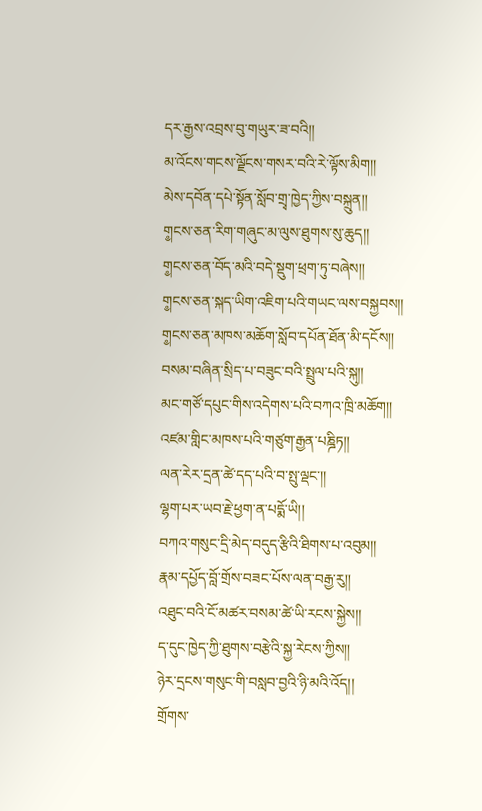དར་རྒྱས་འབྲས་བུ་གཡུར་ཟ་བའི།།
མ་འོངས་གངས་ལྗོངས་གསར་བའི་རེ་ལྟོས་མིག།།
མེས་དབོན་དཔེ་སྟོན་སློབ་གྲྭ་ཁྱེད་ཀྱིས་བསྐྲུན།།
ག༵ངས་ཅན་རིག་གཞུང་མ་ལུས་ཐུགས་སུ་ཆུད།།
ག༵ངས་ཅན་བོད་མའི་བདེ་སྡུག་ཕྲག་ཏུ་བཞེས།།
ག༵ངས་ཅན་སྐད་ཡིག་འཇིག་པའི་གཡང་ལས་བསྐྱབས།།
ག༵ངས་ཅན་མཁས་མཆོག་སློབ་དཔོན་ཐོན་མི་དངོས།།
བསམ་བཞིན་སྲིད་པ་བཟུང་བའི་སྤྲུལ་པའི་སྐུ།།
མང་གཙོ་དཔུང་གིས་འདེགས་པའི་བཀའ་ཁྲི་མཆོག།།
འཛམ་གླིང་མཁས་པའི་གཙུག་རྒྱན་པཎྜིཏ།།
ལན་རེར་དྲན་ཚེ་དད་པའི་བ་སྤུ་ལྡང་།།
ལྷག་པར་ཡབ་རྗེ་ཕྱག་ན་པདྨོ་ཡི།།
བཀའ་གསུང་དྲི་མེད་བདུད་རྩིའི་ཐིགས་པ་འབུམ།།
རྣམ་དཔྱོད་བློ་གྲོས་བཟང་པོས་ལན་བརྒྱ་རུ།།
འཐུང་བའི་ངོ་མཚར་བསམ་ཚེ་ཡི་རངས་སྐྱེས།།
ད་དུང་ཁྱེད་ཀྱི་ཐུགས་བརྩེའི་སྐྱ་རེངས་ཀྱིས།།
ཉེར་དྲངས་གསུང་གི་བསླབ་བྱའི་ཉི་མའི་འོད།།
གྲོགས་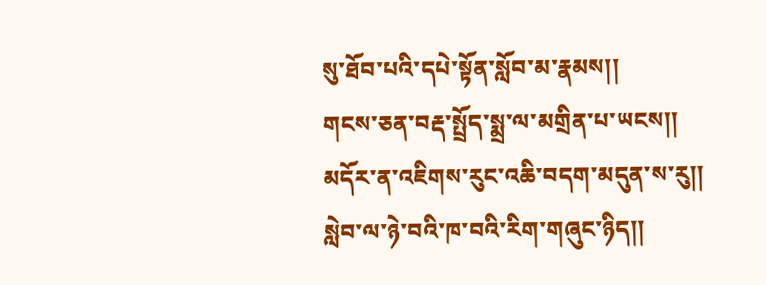སུ་ཐོབ་པའི་དཔེ་སྟོན་སློབ་མ་རྣམས།།
གངས་ཅན་བརྡ་སྤྲོད་སྨྲ་ལ་མགྲིན་པ་ཡངས།།
མདོར་ན་འཇིགས་རུང་འཆི་བདག་མདུན་ས་རུ།།
སླེབ་ལ་ཉེ་བའི་ཁ་བའི་རིག་གཞུང་ཉིད།།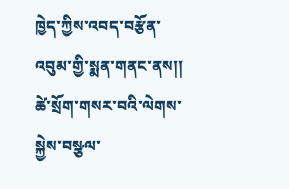ཁྱེད་ཀྱིས་འབད་བརྩོན་འབུམ་གྱི་སྨན་གནང་ནས།།
ཚེ་སྲོག་གསར་བའི་ལེགས་སྐྱེས་བསྩལ་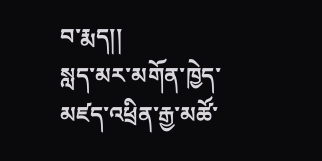བ་རྨད།།
སླད་མར་མགོན་ཁྱེད་མཛད་འཕྲིན་རྒྱ་མཚོ་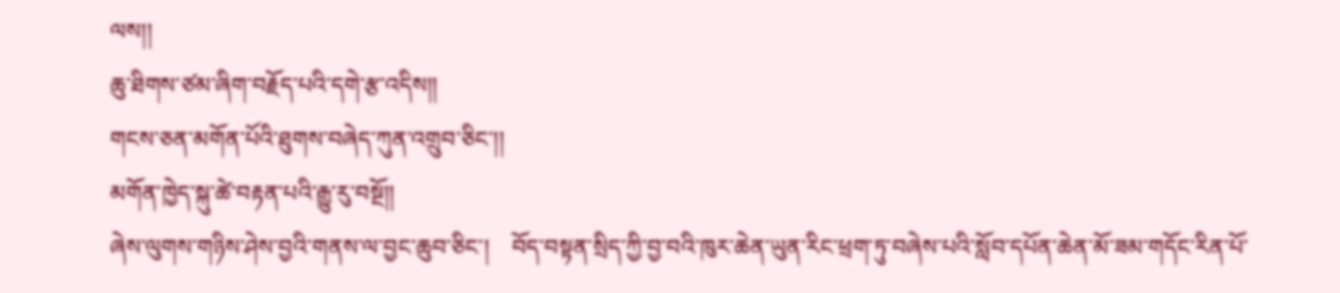ལས།།
ཆུ་ཐིགས་ཙམ་ཞིག་བརྗོད་པའི་དགེ་རྩ་འདིས།།
གངས་ཅན་མགོན་པོའི་ཐུགས་བཞེད་ཀུན་འགྲུབ་ཅིང་།།
མགོན་ཁྱེད་སྐུ་ཚེ་བརྟན་པའི་རྒྱུ་རུ་བསྔོ།།
ཞེས་ལུགས་གཉིས་ཤེས་བྱའི་གནས་ལ་བྱང་ཆུབ་ཅིང་།    བོད་བསྟན་སྲིད་ཀྱི་བྱ་བའི་ཁུར་ཆེན་ཡུན་རིང་ཕྲག་ཏུ་བཞེས་པའི་སློབ་དཔོན་ཆེན་མོ་ཟམ་གདོང་རིན་པོ་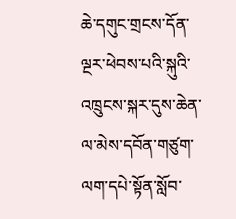ཆེ་དགུང་གྲངས་དོན་ལྔར་ཕེབས་པའི་སྐུའི་འཁྲུངས་སྐར་དུས་ཆེན་ལ་མེས་དབོན་གཙུག་ལག་དཔེ་སྟོན་སློབ་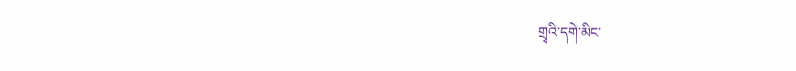གྲྭའི་དགེ་མིང་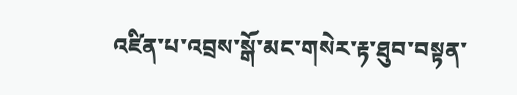འཛིན་པ་འབྲས་སྒོ་མང་གསེར་རྟ་ཐུབ་བསྟན་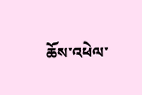ཆོས་འཕེལ་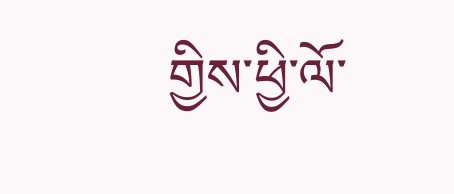གྱིས་ཕྱི་ལོ་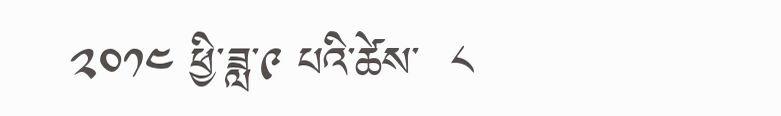༢༠༡༤ ཕྱི་ཟླ་༩ པའི་ཚེས་  ༨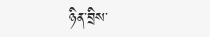ཉིན་བྲིས་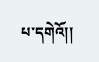པ་དགེའོ།།